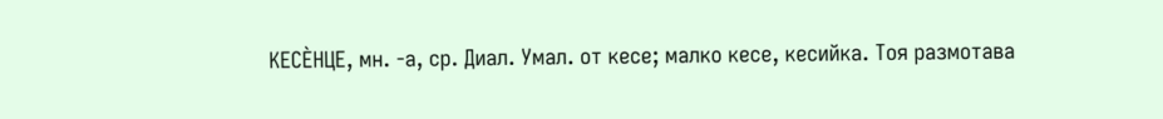КЕСЀНЦЕ, мн. -а, ср. Диал. Умал. от кесе; малко кесе, кесийка. Тоя размотава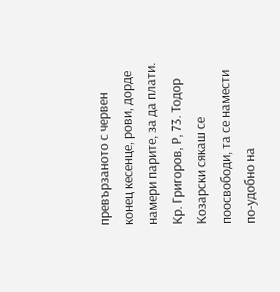превързаното с червен конец кесенце, рови, дорде намери парите, за да плати. Кр. Григоров, Р, 73. Тодор Козарски сякаш се поосвободи, та се намести по-удобно на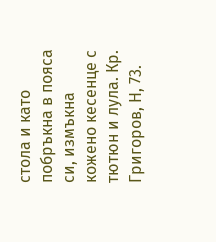стола и като побръкна в пояса си, измъкна кожено кесенце с тютюн и лула. Кр. Григоров, Н, 73.